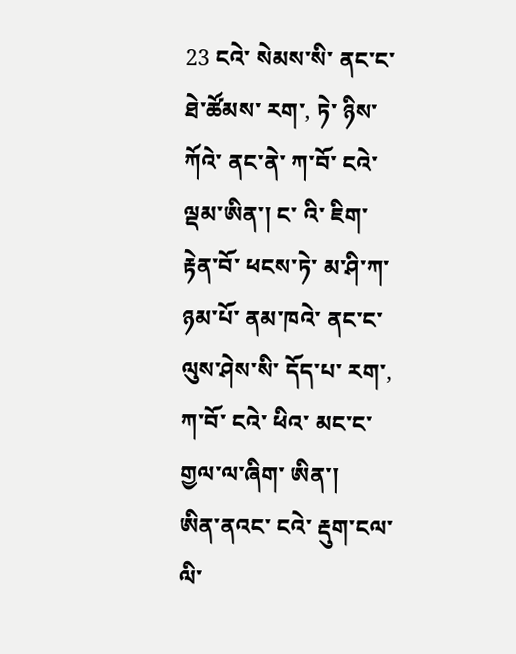23 ངའེ་ སེམས་སི་ ནང་ང་ ཐེ་ཚོམས་ རག་, ཏེ་ ཉིས་ཀོའེ་ ནང་ནེ་ ཀ་བོ་ ངའེ་ ལྡམ་ཨིན་། ང་ འི་ ཇིག་རྟེན་བོ་ ཕངས་ཏེ་ མ་ཤི་ཀ་ ཉམ་པོ་ ནམ་ཁའེ་ ནང་ང་ ལུས་ཤེས་སི་ དོད་པ་ རག་, ཀ་བོ་ ངའེ་ ཕིའ་ མང་ང་ གྱལ་ལ་ཞིག་ ཨིན་།
ཨིན་ནའང་ ངའེ་ རྡུག་ངལ་ལི་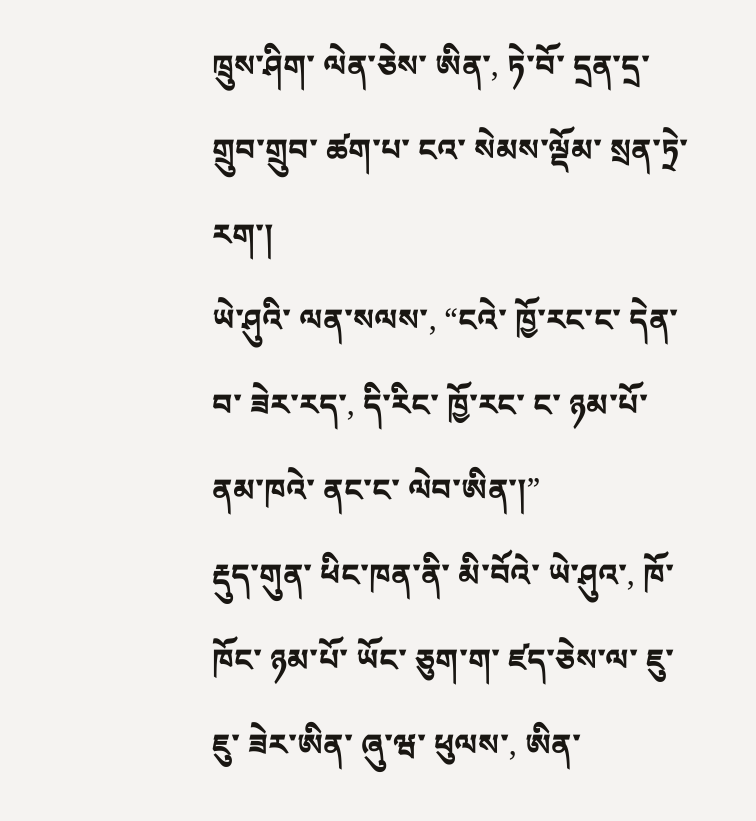ཁྲུས་ཤིག་ ལེན་ཅེས་ ཨིན་, ཏེ་བོ་ དྲན་དྲ་ གྲུབ་གྲུབ་ ཚག་པ་ ངའ་ སེམས་ལྡོམ་ སྲན་ཏྲེ་ རག་།
ཡེ་ཤུའི་ ལན་སལས་, “ངའེ་ ཁྱོ་རང་ང་ དེན་བ་ ཟེར་རད་, དི་རིང་ ཁྱོ་རང་ ང་ ཉམ་པོ་ ནམ་ཁའེ་ ནང་ང་ ལེབ་ཨིན་།”
རྡུད་གུན་ ཕིང་ཁན་ནི་ མི་བོའེ་ ཡེ་ཤུའ་, ཁོ་ ཁོང་ ཉམ་པོ་ ཡོང་ ཅུག་ག་ ཛད་ཅེས་ལ་ ཇུ་ཇུ་ ཟེར་ཨིན་ ཞུ་ཝ་ ཕུལས་, ཨིན་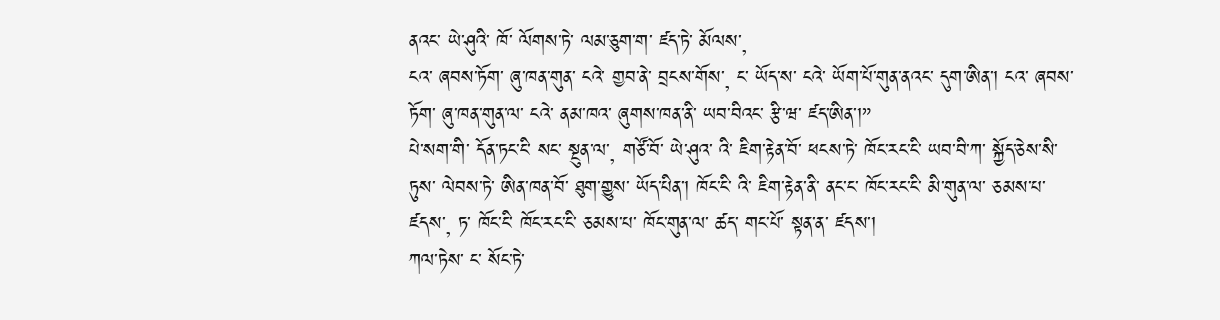ནའང་ ཡེ་ཤུའི་ ཁོ་ ལོགས་ཏེ་ ལམ་ཅུག་ག་ ཛད་ཏེ་ མོལས་,
ངའ་ ཞབས་ཏོག་ ཞུ་ཁན་གུན་ ངའེ་ གྱབ་ནེ་ བྲངས་གོས་, ང་ ཡོད་ས་ ངའེ་ ཡོག་པོ་གུན་ནའང་ དུག་ཨིན་། ངའ་ ཞབས་ཏོག་ ཞུ་ཁན་གུན་ལ་ ངའེ་ ནམ་ཁའ་ ཞུགས་ཁན་ནི་ ཡབ་བིའང་ རྩི་ཝ་ ཛད་ཨིན་།”
པེ་སག་གི་ དོན་ཏང་ངི་ སང་ སྔུན་ལ་, གཙོ་བོ་ ཡེ་ཤུའ་ འི་ ཇིག་རྟེན་བོ་ ཕངས་ཏེ་ ཁོང་རང་ངི་ ཡབ་བི་ཀ་ སྐྱོད་ཅེས་སི་ ཏུས་ ལེབས་ཏེ་ ཨིན་ཁན་བོ་ ཐུག་གྱུས་ ཡོད་པིན་། ཁོང་ངི་ འི་ ཇིག་རྟེན་ནི་ ནང་ང་ ཁོང་རང་ངི་ མི་གུན་ལ་ ཅམས་པ་ ཛདས་, ཏ་ ཁོང་ངི་ ཁོང་རང་ངི་ ཅམས་པ་ ཁོང་གུན་ལ་ ཚད་ གང་པོ་ སྟན་ན་ ཛདས་།
ཀལ་ཏེས་ ང་ སོང་ཏེ་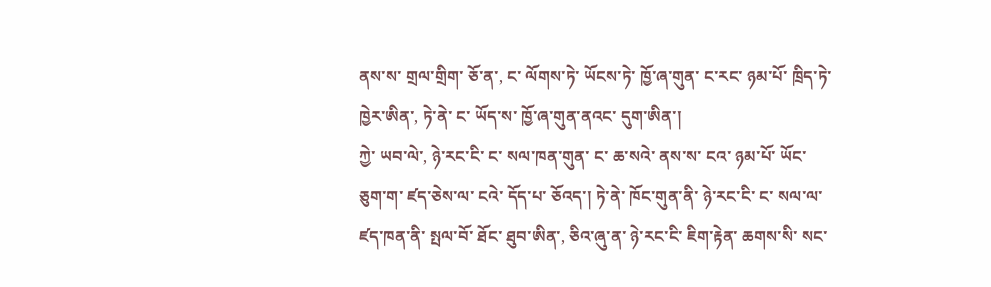ནས་ས་ གྲལ་གྲིག་ ཅོ་ན་, ང་ ལོགས་ཏེ་ ཡོངས་ཏེ་ ཁྱོ་ཞ་གུན་ ང་རང་ ཉམ་པོ་ ཁྲིད་ཏེ་ ཁྱེར་ཨིན་, ཏེ་ནེ་ ང་ ཡོད་ས་ ཁྱོ་ཞ་གུན་ནའང་ དུག་ཨིན་།
ཀྱེ་ ཡབ་ལེ་, ཉེ་རང་ངི་ ང་ སལ་ཁན་གུན་ ང་ ཆ་སའེ་ ནས་ས་ ངའ་ ཉམ་པོ་ ཡོང་ ཅུག་ག་ ཛད་ཅེས་ལ་ ངའེ་ དོད་པ་ ཅོའད་། ཏེ་ནེ་ ཁོང་གུན་ནི་ ཉེ་རང་ངི་ ང་ སལ་ལ་ ཛད་ཁན་ནི་ སྤལ་བོ་ ཐོང་ ཐུབ་ཨིན་, ཅིའ་ཞུ་ན་ ཉེ་རང་ངི་ ཇིག་རྟེན་ ཆགས་སི་ སང་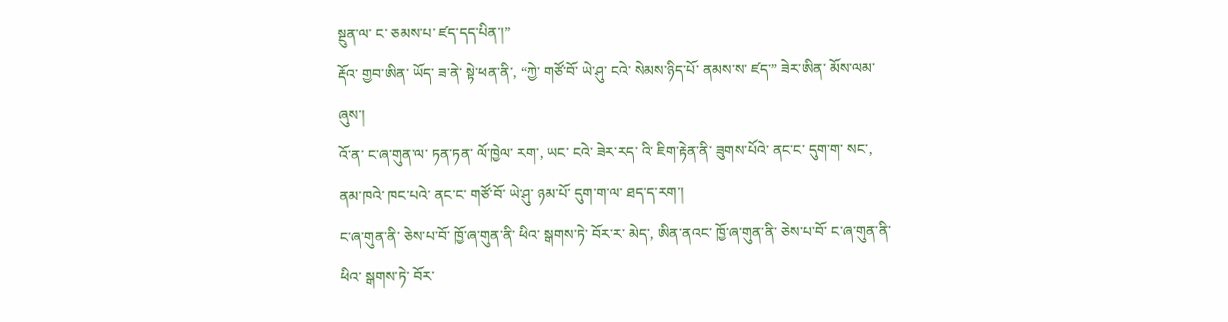སྔུན་ལ་ ང་ ཅམས་པ་ ཛད་དད་པིན་།”
རྡོའ་ གྱབ་ཨིན་ ཡོད་ ཟ་ནེ་ སྟེ་ཕན་ནི་, “ཀྱེ་ གཙོ་བོ་ ཡེ་ཤུ་ ངའེ་ སེམས་ཉིད་པོ་ ནམས་ས་ ཛད་” ཟེར་ཨིན་ མོས་ལམ་ ཞུས་།
འོ་ན་ ང་ཞ་གུན་ལ་ ཏན་ཏན་ ལོ་ཁྱེལ་ རག་, ཡང་ ངའེ་ ཟེར་རད་ འི་ ཇིག་རྟེན་ནི་ ཟུགས་པོའེ་ ནང་ང་ དུག་ག་ སང་, ནམ་ཁའེ་ ཁང་པའེ་ ནང་ང་ གཙོ་བོ་ ཡེ་ཤུ་ ཉམ་པོ་ དུག་ག་ལ་ ཐད་ད་རག་།
ང་ཞ་གུན་ནི་ ཅེས་པ་བོ་ ཁྱོ་ཞ་གུན་ནི་ ཕིའ་ སྒགས་ཏེ་ བོར་ར་ མེད་, ཨིན་ནའང་ ཁྱོ་ཞ་གུན་ནི་ ཅེས་པ་བོ་ ང་ཞ་གུན་ནི་ ཕིའ་ སྒགས་ཏེ་ བོར་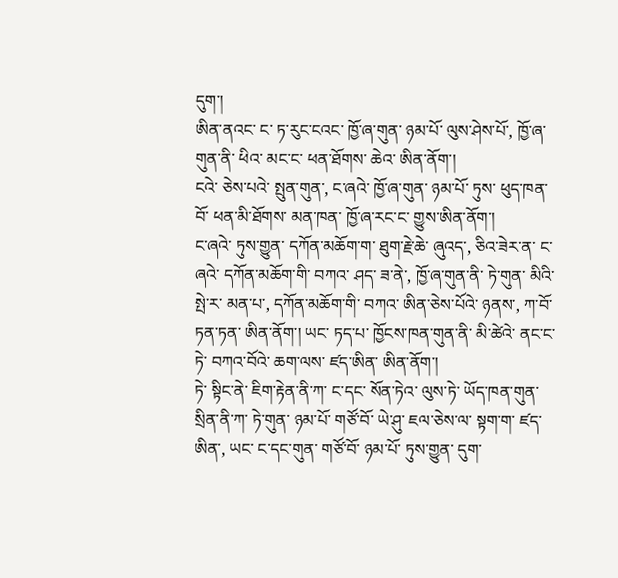དུག་།
ཨིན་ནའང་ ང་ ཏ་རུང་ངའང་ ཁྱོ་ཞ་གུན་ ཉམ་པོ་ ལུས་ཤེས་པོ་, ཁྱོ་ཞ་གུན་ནི་ ཕིའ་ མང་ང་ ཕན་ཐོགས་ ཆེའ་ ཨིན་ནོག་།
ངའེ་ ཅེས་པའེ་ སྤུན་གུན་, ང་ཞའེ་ ཁྱོ་ཞ་གུན་ ཉམ་པོ་ ཏུས་ ཕུད་ཁན་བོ་ ཕན་མི་ཐོགས་ མན་ཁན་ ཁྱོ་ཞ་རང་ང་ གྱུས་ཨིན་ནོག་།
ང་ཞའེ་ ཏུས་གྱུན་ དཀོན་མཆོག་ག་ ཐུག་རྗེ་ཆེ་ ཞུའད་, ཅིའ་ཟེར་ན་ ང་ཞའེ་ དཀོན་མཆོག་གི་ བཀའ་ ཤད་ ཟ་ནེ་, ཁྱོ་ཞ་གུན་ནི་ ཏེ་གུན་ མིའི་ སྤེ་ར་ མན་པ་, དཀོན་མཆོག་གི་ བཀའ་ ཨིན་ཅེས་པོའེ་ ཉནས་, ཀ་བོ་ ཏན་ཏན་ ཨིན་ནོག་། ཡང་ ཏད་པ་ ཁྱོངས་ཁན་གུན་ནི་ མི་ཚེའེ་ ནང་ང་ ཏེ་ བཀའ་བོའེ་ ཆག་ལས་ ཛད་ཨིན་ ཨིན་ནོག་།
ཏེ་ སྟིང་ནེ་ ཇིག་རྟེན་ནི་ཀ་ ང་དང་ སོན་ཏེའ་ ལུས་ཏེ་ ཡོད་ཁན་གུན་ སྲིན་ནི་ཀ་ ཏེ་གུན་ ཉམ་པོ་ གཙོ་བོ་ ཡེ་ཤུ་ ཇལ་ཅེས་ལ་ སྟག་ག་ ཛད་ཨིན་, ཡང་ ང་དང་གུན་ གཙོ་བོ་ ཉམ་པོ་ ཏུས་གྱུན་ དུག་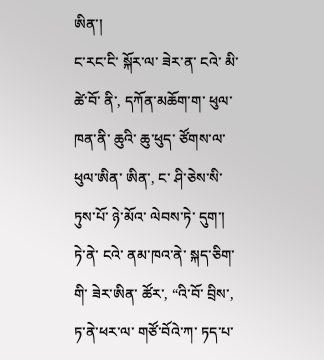ཨིན་།
ང་རང་ངི་ སྐོར་ལ་ ཟེར་ན་ ངའེ་ མི་ཚེ་བོ་ ནི་, དཀོན་མཆོག་ག་ ཕུལ་ཁན་ནི་ ཆུའི་ ཆུ་ཕུད་ ཙོགས་ལ་ ཕུལ་ཨིན་ ཨིན་, ང་ ཤི་ཅེས་སི་ ཏུས་པོ་ ཉེ་མོའ་ ལེབས་ཏེ་ དུག་།
ཏེ་ནེ་ ངའེ་ ནམ་ཁའ་ནེ་ སྐད་ཅིག་གི་ ཟེར་ཨིན་ ཚོར་, “འི་བོ་ བྲིས་, ཏ་ནེ་ཕར་ལ་ གཙོ་བོའེ་ཀ་ ཏད་པ་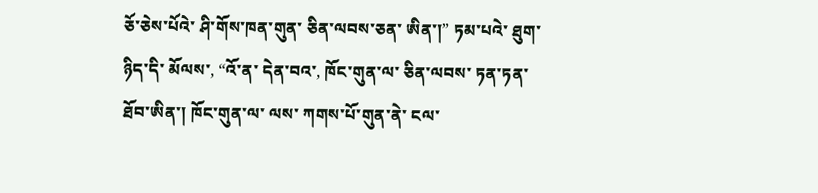ཅོ་ཅེས་པོའེ་ ཤི་གོས་ཁན་གུན་ ཅིན་ལབས་ཅན་ ཨིན་།” ཏམ་པའེ་ ཐུག་ཉིད་དི་ མོལས་, “འོ་ན་ དེན་བའ་, ཁོང་གུན་ལ་ ཅིན་ལབས་ ཏན་ཏན་ ཐོབ་ཨིན་། ཁོང་གུན་ལ་ ལས་ ཀགས་པོ་གུན་ནེ་ ངལ་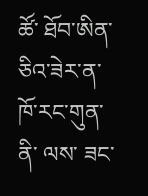ཚོ་ ཐོབ་ཨིན་ ཅིའ་ཟེར་ན་ ཁོ་རང་གུན་ནི་ ལས་ ཟང་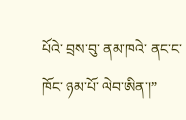པོའེ་ བྲས་བུ་ ནམ་ཁའེ་ ནང་ང་ ཁོང་ ཉམ་པོ་ ལེབ་ཨིན་།”